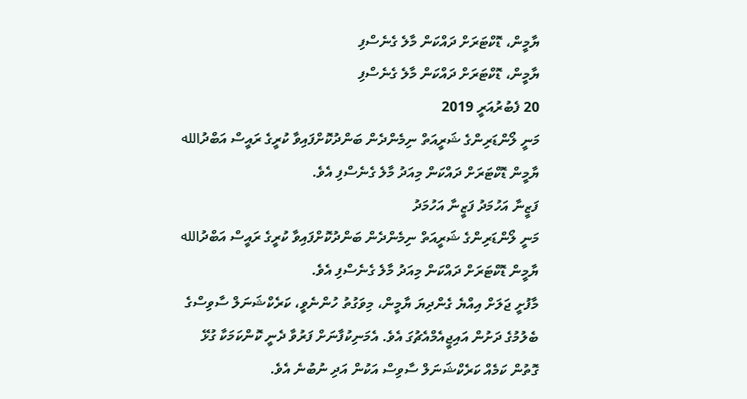ޔާމީން، ޑޮކްޓަރަށް ދައްކަން މާލެ ގެނެސްފި
ޔާމީން، ޑޮކްޓަރަށް ދައްކަން މާލެ ގެނެސްފި
20 ފެބުރުއަރީ 2019
މަނީ ލޯންޑަރިންގެ ޝަރީއަތް ނިމެންދެން ބަންދުކޮށްފައިވާ ކުރީގެ ރައީސް އަބްދުالله ޔާމީން ޑޮކްޓަރަށް ދައްކަން މިއަދު މާލެ ގެނެސްފި އެވެ.
ފަޒީނާ އަހުމަދު ފަޒީނާ އަހުމަދު
މަނީ ލޯންޑަރިންގެ ޝަރީއަތް ނިމެންދެން ބަންދުކޮށްފައިވާ ކުރީގެ ރައީސް އަބްދުالله ޔާމީން ޑޮކްޓަރަށް ދައްކަން މިއަދު މާލެ ގެނެސްފި އެވެ.
މާފުށީ ޖަލަށް އިއްޔެ ގެންދިޔަ ޔާމީން، މިވަގުތު ހުންނެވީ، ކަރެކްޝަނަލް ސާވިސްގެ ބެލުމުގެ ދަށުން އައިޖީއެމްއެޗުގަ އެވެ. އެމަނިކުފާނަށް ފަރުވާ ދެނީ ކޮންކަމަކާ ގުޅޭ ގޮތުން ކަމެއް ކަރެކްޝަނަލް ސާވިސް އަކުން އަދި ނުބުނެ އެވެ.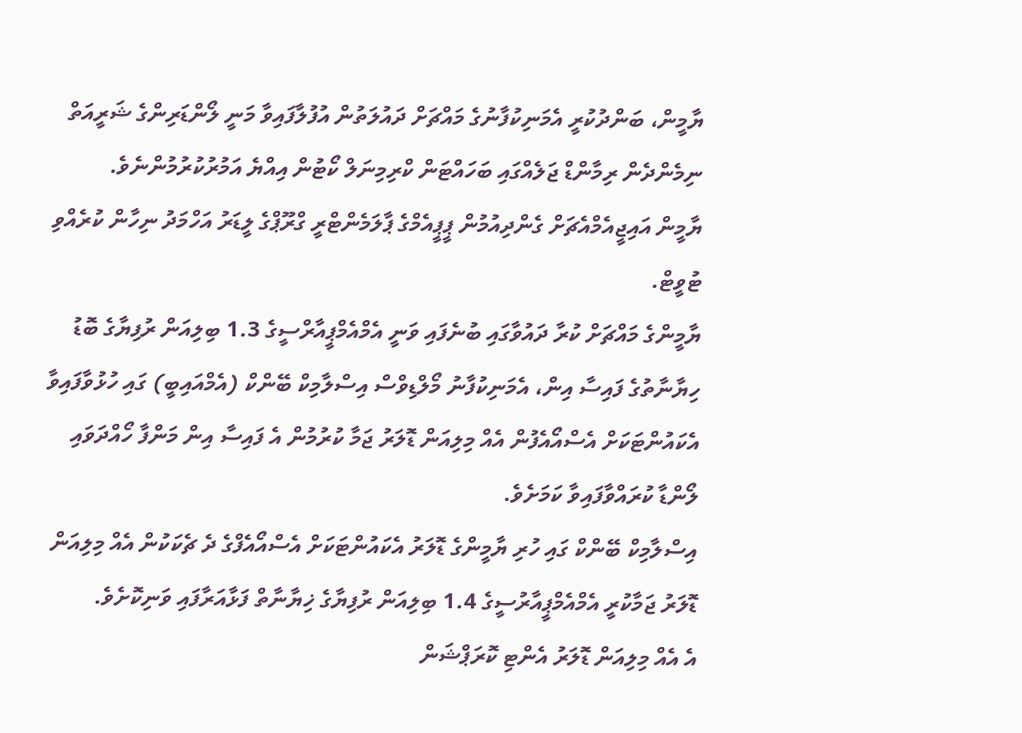ޔާމީން، ބަންދުކުރީ އެމަނިކުފާނުގެ މައްޗަށް ދައުލަތުން އުފުލާފައިވާ މަނީ ލޯންޑަރިންގެ ޝަރީއަތް ނިމެންދެން ރިމާންޑް ޖަލެއްގައި ބަހައްޓަން ކްރިމިނަލް ކޯޓުން އިއްޔެ އަމުރުކުރުމުންނެވެ.
ޔާމީން އައިޖީއެމްއެޗަށް ގެންދިއުމުން ޕީޕީއެމްގެ ޕާލަމެންޓްރީ ގްރޫޕްގެ ލީޑަރު އަހްމަދު ނިހާން ކުރެއްވި ޓުވީޓް.
ޔާމީންގެ މައްޗަށް ކުރާ ދައުވާގައި ބުނެފައި ވަނީ އެމްއެމްޕީއާރްސީގެ 1.3 ބިލިއަން ރުފިޔާގެ ބޮޑު ހިޔާނާތުގެ ފައިސާ އިން، އެމަނިކުފާނު މޯލްޑިވްސް އިސްލާމިކް ބޭންކް (އެމްއައިބީ) ގައި ހުޅުވާފައިވާ އެކައުންޓަކަށް އެސްއޯއެފުން އެއް މިލިއަން ޑޮލަރު ޖަމާ ކުރުމުން އެ ފައިސާ އިން މަންފާ ހޯއްދަވައި ލޯންޑާ ކުރައްވާފައިވާ ކަމަށެވެ.
އިސްލާމިކް ބޭންކް ގައި ހުރި ޔާމީންގެ ޑޮލަރު އެކައުންޓަކަށް އެސްއޯއެފްގެ ދެ ޗެކަކުން އެއް މިލިއަން ޑޮލަރު ޖަމާކުރީ އެމްއެމްޕީއާރުސީގެ 1.4 ބިލިއަން ރުފިޔާގެ ޚިޔާނާތް ފަޅާއަރާފައި ވަނިކޮށެވެ.
އެ އެއް މިލިއަން ޑޮލަރު އެންޓި ކޮރަޕްޝަން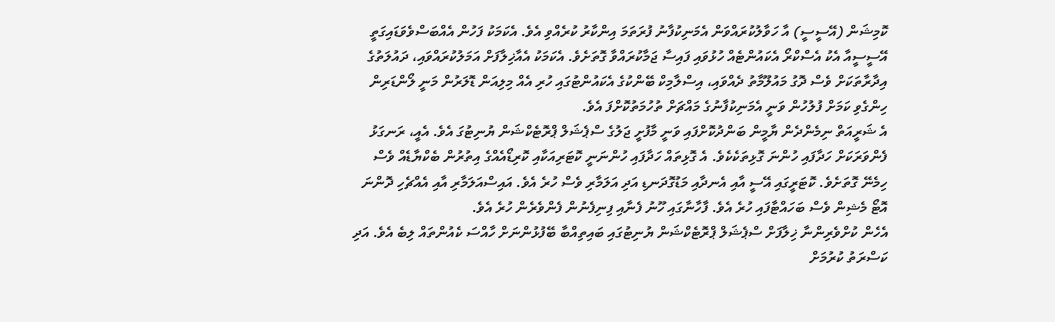ކޮމިޝަން (އޭސީސީ) އާ ހަވާލުކުރައްވަން އެމަނިކުފާނު ފުރަތަމަ އިންކާރު ކުރެއްވި އެވެ. އެކަމަކު ފަހުން އެއްބަސްވެވަޑައިގަތީ އޭސީސީއާ އެކު އެސްކްރޯ އެކައުންޓެއް ހުޅުވައި ފައިސާ ޖަމާކުރައްވާ ގޮތަށެވެ. އެކަމަކު އެއާޚިލާފަށް އަމަލުކުރައްވައި، ދައުލަތުގެ އިދާރާތަކަށް ވެސް ދޮގު މައުލޫމާތު ދެއްވައި، އިސްލާމިކް ބޭންކުގެ އެކައުންޓުގައި ހުރި އެއް މިލިއަން ޑޮލަރުން މަނީ ލޯންޑަރިން ހިންގެވި ކަމަށް ފުލުހުން ވަނީ އެމަނިކުފާނުގެ މައްޗަށް ތުހުމަތުކޮށްފަ އެވެ.
އެ ޝަރީއަތް ނިމެންދެން ޔާމީން ބަންދުކޮށްފައި ވަނީ މާފުށީ ޖަލުގެ ސްޕެޝަލް ޕްރޮޓެކްޝަން ޔުނިޓުގަ އެވެ. އެއީ، ރަނގަޅު ފެންވަރަކަށް ހަދާފައި ހުންނަ ގޮޅިތަކެކެވެ. އެ ގޮޅިތައް ހަދާފައި ހުންނަނީ ކޮޓަރިއަކާއި ކޮރިޑޯއެއްގެ އިތުރުން ބެކްޔާޑެއް ވެސް ހިމެނޭ ގޮތަށެވެ. ކޮޓަރީގައި އޭސީ އާއި އެނދާއި މަޑުގޮދަނޑި އަދި އަލަމާރި ވެސް ހުރެ އެވެ. އައިސްއަލަމާރި އާއި އެއްޗެހި ދޮންނަ އޮޓޯ މެޝިން ވެސް ބަހައްޓާފައި ހުރެ އެވެ. ފާހާނާގައި ހޫނު ފެނާއި ފިނިފެނުން ފެންވެރެން ހުރެ އެވެ.
އެހެން ކުށްވެރިންނާ ޚިލާފަށް ސްޕެޝަލް ޕްރޮޓެކްޝަން ޔުނިޓުގައި ބައިތިއްބާ ބޭފުޅުންނަށް ހާއްސަ ކެއުންތައް ލިބެ އެވެ. އަދި ކަސްރަތު ކުރުމަށް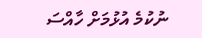ނުކުމެ އުޅުމަށް ހާއްސަ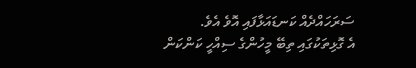ސަރަހައްދެއް ކަނޑައަޅާފައި އޮވެ އެވެ.
އެ ގޮޅިތަކުގައި ތިބޭ މީހުންގެ ސިއްހީ ކަންކަން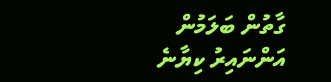ގާތުން ބަލަމުން އަންނައިރު ކިޔާނެ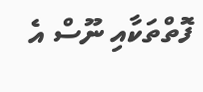ފޮތްތަކާއި ނޫސް އެ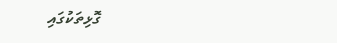ގޮޅިތަކުގައި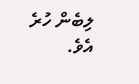ލިބެން ހުރެ އެވެ.